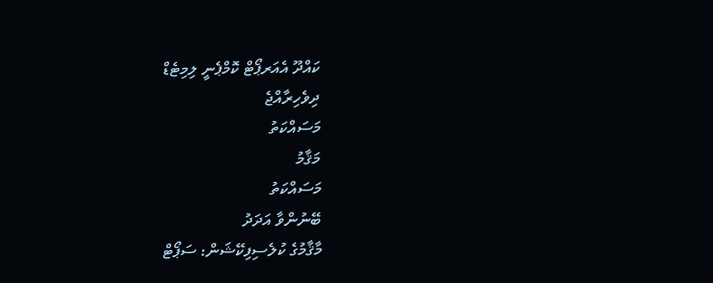ކައްދޫ އެއަރޕޯޓް ކޮމްޕެނީ ލިމިޓެޑް
ދިވެހިރާއްޖެ
މަސައްކަތު
މަޤާމު
މަސައްކަތު
ބޭނުންވާ އަދަދު
މާޤާމުގެ ކުލެސިފިކޭޝަން: ސަޕޯޓް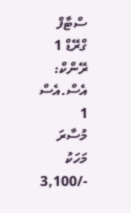ސްޓާފް ގްރޭޑް 1
ރޭންކް: އެސް.އެސް 1
މުސާރަ
މަހަކު -/3,100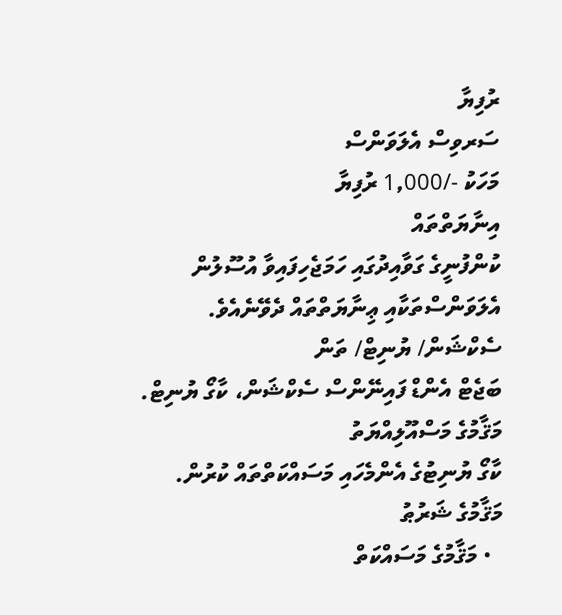ރުފިޔާ
ސަރވިސް އެލަވަންސް
މަހަކު -/1,000 ރުފިޔާ
އިނާޔަތްތައް
ކުންފުނީގެ ގަވާއިދުގައި ހަމަޖެހިފައިވާ އުސޫލުން އެލަވަންސްތަކާއި ޢިނާޔަތްތައް ދެވޭނެއެވެ.
ސެކްޝަން/ ޔުނިޓް/ ތަން
ބަޖެޓް އެންޑް ފައިނޭންސް ސެކްޝަން، ކާގޯ ޔުނިޓް.
މަޤާމުގެ މަސްއޫލިއްޔަތު
ކާގޯ ޔުނިޓުގެ އެންމެހައި މަސައްކަތްތައް ކުރުން.
މަޤާމުގެ ޝަރުޠު
  • މަޤާމުގެ މަސައްކަތް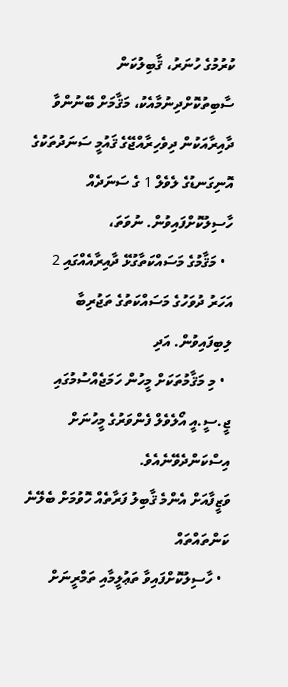ކުރުމުގެ ހުނަރު، ޤާބިލުކަން ސާބިތުކޮށްދިނުމާއެކު، މަޤާމަށް ބޭނުންވާ ދާއިރާއަކުން ދިވެހިރާއްޖޭގެ ޤައުމީ ސަނަދުތަކުގެ އޮނިގަނޑުގެ ލެވެލް 1 ގެ ސަނަދެއް ހާސިލުކޮށްފައިވުން. ނުވަތަ،
  • މަޤާމުގެ މަސައްކަތާގުޅޭ ދާއިރާއެއްގައި 2 އަހަރު ދުވަހުގެ މަސައްކަތުގެ ތަޖުރިބާ ލިބިފައިވުން. އަދި
  • މި މަޤާމުތަކަށް މީހުން ހަމަޖެއްސުމުގައި ޖީ.ސީ.އީ އޯލެވެލް ފެންވަރުގެ މީހުނަށް އިސްކަންދެވޭނެއެވެ.
ވަޒީފާއަށް އެންމެ ޤާބިލު ފަރާތެއް ހޮވުމަށް ބެލޭނެ ކަންތައްތައް
  • ހާސިލުކޮށްފައިވާ ތަޢުލީމާއި ތަމްރީނަށް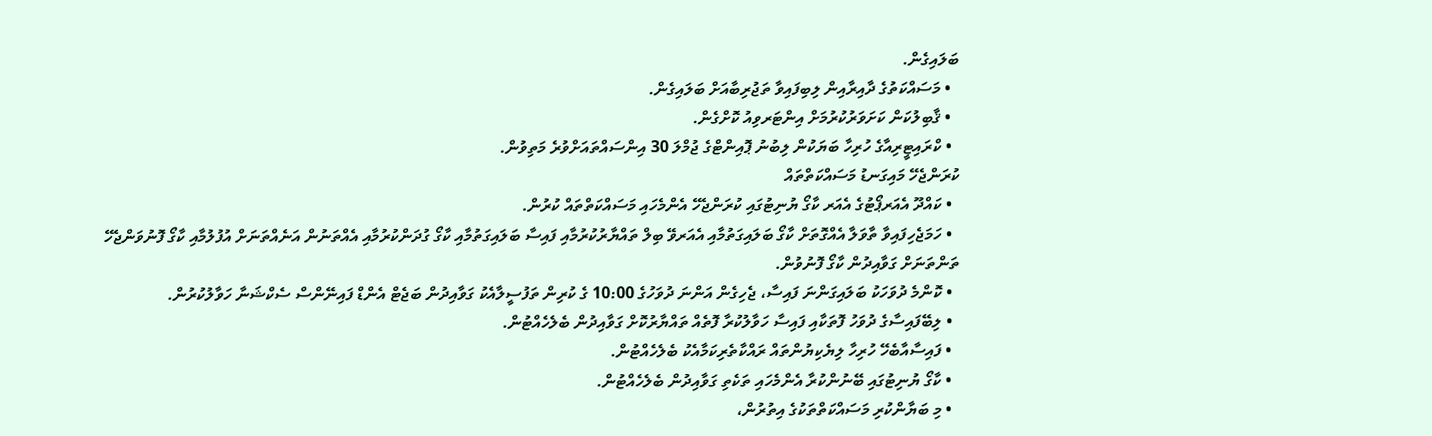ބަލައިގެން.
  • މަސައްކަތުގެ ދާއިރާއިން ލިބިފައިވާ ތަޖުރިބާއަށް ބަލައިގެން.
  • ޤާބިލުކަން ކަށަވަރުކުރުމަށް އިންޓަރވިއު ކޮށްގެން.
  • ކްރައިޓީރިއާގެ ހުރިހާ ބަޔަކުން ލިބުނު ޕޮއިންޓްގެ ޖުމްލަ 30 އިންސައްތައަށްވުރެ މަތިވުން.
ކުރަންޖެހޭ މައިގަނޑު މަސައްކަތްތައް
  • ކައްދޫ އެއަރޕޯޓުގެ އެއަރ ކާގޯ ޔުނިޓުގައި ކުރަންޖެހޭ އެންމެހައި މަސައްކަތްތައް ކުރުން.
  • ހަމަޖެހިފައިވާ ތާވަލާ އެއްގޮތަށް ކާގޯ ބަލައިގަތުމާއި އެއަރވޭ ބިލް ތައްޔާރުކުރުމާއި ފައިސާ ބަލައިގަތުމާއި ކާގޯ ގުދަންކުރުމާއި އެއްތަނުން އަނެއްތަނަށް އުފުލުމާއި ކާގޯ ފޮނުވަންޖެހޭ ތަންތަނަށް ގަވާއިދުން ކާގޯ ފޮނުވުން.
  • ކޮންމެ ދުވަހަކު ބަލައިގަންނަ ފައިސާ، ޖެހިގެން އަންނަ ދުވަހުގެ 10:00 ގެ ކުރިން ތަފުސީލާއެކު ގަވާއިދުން ބަޖެޓް އެންޑް ފައިނޭންސް ސެކްޝަނާ ހަވާލުކުރުން.
  • ލިބޭފައިސާގެ ދުވަހު ފޮތަކާއި ފައިސާ ހަވާލުކުރާ ފޮތެއް ތައްޔާރުކޮށް ގަވާއިދުން ބެލެހެއްޓުން.
  • ފައިސާއާބެހޭ ހުރިހާ ލިޔެކިޔުންތައް ރައްކާތެރިކަމާއެކު ބެލެހެއްޓުން.
  • ކާގޯ ޔުނިޓުގައި ބޭނުންކުރާ އެންމެހައި ތަކެތި ގަވާއިދުން ބެލެހެއްޓުން.
  • މި ބަޔާންކުރި މަސައްކަތްތަކުގެ އިތުރުން،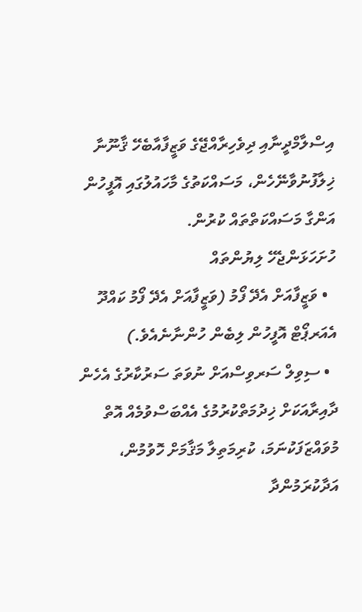އިސްލާމްދީނާއި ދިވެހިރާއްޖޭގެ ވަޒީފާއާބެހޭ ޤާނޫނާ ޚިލާފުނުވާނޭހެން، މަސައްކަތުގެ މާހައުލުގައި އޮފީހުން އަންގާ މަސައްކަތްތައް ކުރުން.
ހުށަހަޅަންޖެހޭ ލިޔުންތައް
  • ވަޒީފާއަށް އެދޭ ފޯމު (ވަޒީފާއަށް އެދޭ ފޯމު ކައްދޫ އެއަރޕޯޓް އޮފީހުން ލިބެން ހުންނާނެއެވެ.)
  • ސިވިލް ސަރވިސްއަށް ނުވަތަ ސަރުކާރުގެ އެހެން ދާއިރާއަކަށް ޚިދުމަތްކުރުމުގެ އެއްބަސްވުމެއް އޮތް މުވައްޒަފަކުނަމަ، ކުރިމަތިލާ މަޤާމަށް ހޮވުމުން، އަދާކުރަމުންދާ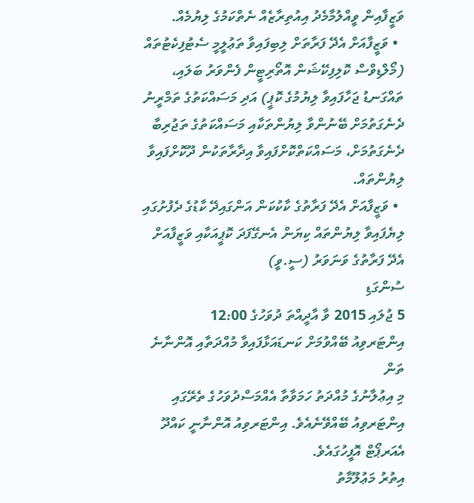ވަޒީފާއިން ވީއްލުމާމެދު އިއުތިރާޒެއް ނެތްކަމުގެ ލިޔުމެއް.
  • ވަޒީފާއަށް އެދޭ ފަރާތަށް ލިބިފައިވާ ތަޢުލީމީ ސެޓުފިކެޓުތައް (މޯލްޑިވްސް ކޮލިފިކޭޝަން އޮތޯރިޓީން ފެންވަރު ބަލައި، ތައްގަނޑު ޖަހާފައިވާ ލިޔުމުގެ ކޮޕީ) އަދި މަސައްކަތުގެ ތަމްރީނު ދެނެގަތުމަށް ބޭނުންވާ ލިޔުންތަކާއި މަސައްކަތުގެ ތަޖުރިބާ ދެނެގަތުމަށް، މަސައްކަތްކޮށްފައިވާ އިދާރާތަކުން ދޫކޮށްފައިވާ ލިޔުންތައް.
  • ވަޒީފާއަށް އެދޭ ފަރާތުގެ ކާކުކަން އަންގައިދޭ ކާޑުގެ ދެފުށުގައި ލިޔެފައިވާ ލިޔުންތައް ކިޔަން އެނގޭފަދަ ކޮޕީއަކާއި ވަޒީފާއަށް އެދޭ ފަރާތުގެ ވަނަވަރު (ސީ.ވީ)
ސުންގަޑި
5 ޖުލައި 2015 ވާ އާދީއްތަ ދުވަހުގެ 12:00
އިންޓަރވިއު ބޭއްވުމަށް ކަނޑައަޅާފައިވާ މުއްދަތާއި އޮންނާނެ ތަން
މި އިޢުލާނުގެ މުއްދަތު ހަމަވާތާ އެއްމަސްދުވަހުގެ ތެރޭގައި އިންޓަރވިއު ބޭއްވޭނެއެވެ. އިންޓަރވިއު އޮންނާނީ ކައްދޫ އެއަރޕޯޓް އޮފީހުގައެވެ.
އިތުރު މަޢުލޫމާތު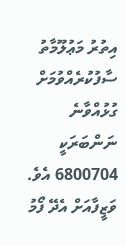އިތުރު މަޢުލޫމާތު ސާފުކުރެއްވުމަށް ގުޅުއްވާނެ ނަންބަރަކީ 6800704 އެވެ. ވަޒީފާއަށް އެދޭ ފޯމު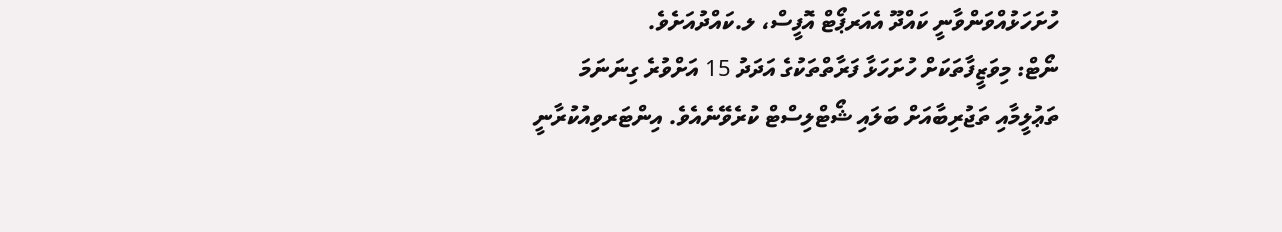ހުށަހަޅުއްވަންވާނީ ކައްދޫ އެއަރޕޯޓް އޮފީސް، ލ.ކައްދުއަށެވެ.
ނޯޓް: މިވަޒީފާތަކަށް ހުށަހަޅާ ފަރާތްތަކުގެ އަދަދު 15 އަށްވުރެ ގިނަނަމަ ތަޢުލީމާއި ތަޖުރިބާއަށް ބަލައި ޝޯޓްލިސްޓް ކުރެވޭނެއެވެ. އިންޓަރވިއުކުރާނީ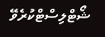ޝޯޓްލިސްޓްކުރެވޭ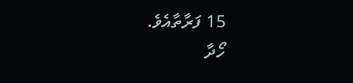15 ފަރާތާއެވެ.
ހޯދާ